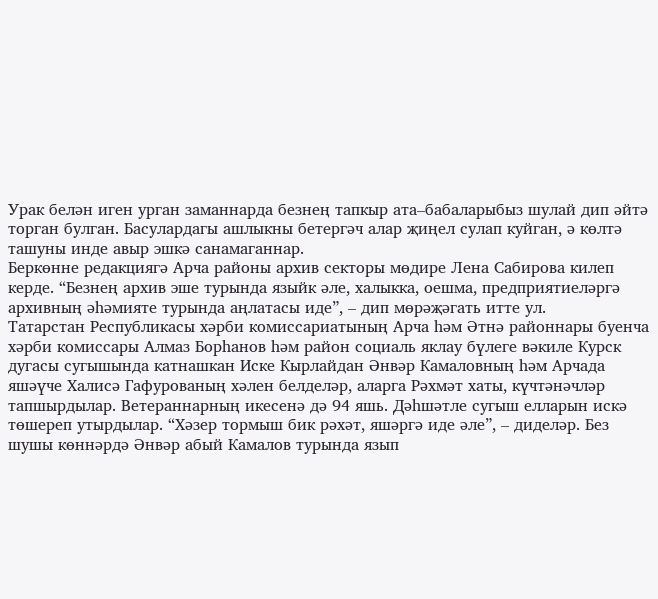Урак белән иген урган заманнарда безнең тапкыр ата–бабаларыбыз шулай дип әйтә торган булган. Басулардагы ашлыкны бетергәч алар җиңел сулап куйган, ә көлтә ташуны инде авыр эшкә санамаганнар.
Беркөнне редакциягә Арча районы архив секторы мөдире Лена Сабирова килеп керде. “Безнең архив эше турында языйк әле, халыкка, оешма, предприятиеләргә архивның әһәмияте турында аңлатасы иде”, – дип мөрәҗәгать итте ул.
Татарстан Республикасы хәрби комиссариатының Арча һәм Әтнә районнары буенча хәрби комиссары Алмаз Борһанов һәм район социаль яклау бүлеге вәкиле Курск дугасы сугышында катнашкан Иске Кырлайдан Әнвәр Камаловның һәм Арчада яшәүче Халисә Гафурованың хәлен белделәр, аларга Рәхмәт хаты, күчтәнәчләр тапшырдылар. Ветераннарның икесенә дә 94 яшь. Дәһшәтле сугыш елларын искә төшереп утырдылар. “Хәзер тормыш бик рәхәт, яшәргә иде әле”, – диделәр. Без шушы көннәрдә Әнвәр абый Камалов турында язып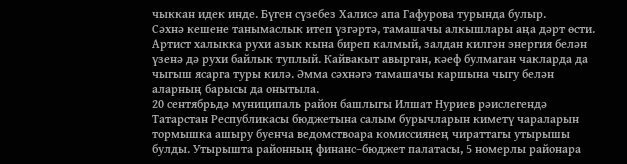чыккан идек инде. Бүген сүзебез Халисә апа Гафурова турында булыр.
Сәхнә кешене танымаслык итеп үзгәртә, тамашачы алкышлары аңа дәрт өсти. Артист халыкка рухи азык кына биреп калмый, залдан килгән энергия белән үзенә дә рухи байлык туплый. Кайвакыт авырган, кәеф булмаган чакларда да чыгыш ясарга туры килә. Әмма сәхнәгә тамашачы каршына чыгу белән аларның барысы да онытыла.
20 сентябрьдә муниципаль район башлыгы Илшат Нуриев рәислегендә Татарстан Республикасы бюджетына салым бурычларын киметү чараларын тормышка ашыру буенча ведомствоара комиссиянең чираттагы утырышы булды. Утырышта районның финанс–бюджет палатасы, 5 номерлы районара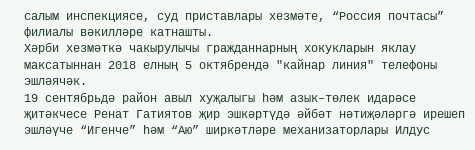салым инспекциясе, суд приставлары хезмәте, “Россия почтасы” филиалы вәкилләре катнашты.
Хәрби хезмәткә чакырулычы гражданнарның хокукларын яклау максатыннан 2018 елның 5 октябрендә "кайнар линия" телефоны эшләячәк.
19 сентябрьдә район авыл хуҗалыгы һәм азык–төлек идарәсе җитәкчесе Ренат Гатиятов җир эшкәртүдә әйбәт нәтиҗәләргә ирешеп эшләүче “Игенче” һәм “Аю” ширкәтләре механизаторлары Илдус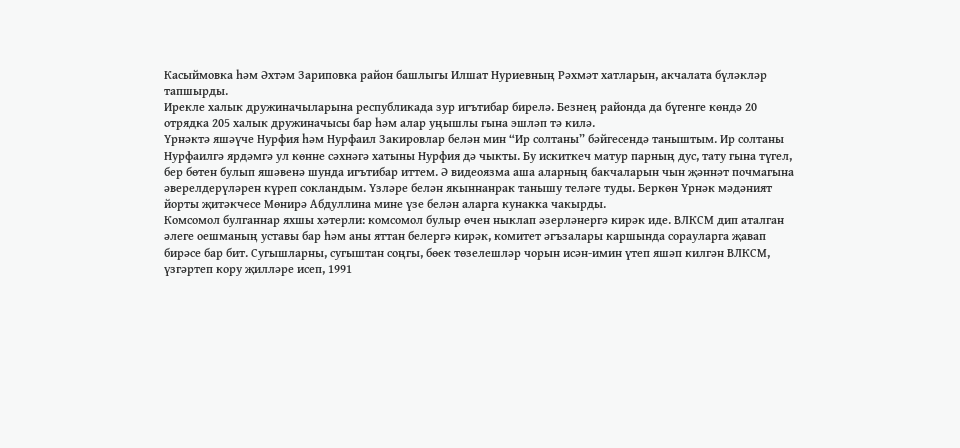Касыймовка һәм Әхтәм Зариповка район башлыгы Илшат Нуриевның Рәхмәт хатларын, акчалата бүләкләр тапшырды.
Ирекле халык дружиначыларына республикада зур игътибар бирелә. Безнең районда да бүгенге көндә 20 отрядка 205 халык дружиначысы бар һәм алар уңышлы гына эшләп тә килә.
Үрнәктә яшәүче Нурфия һәм Нурфаил Закировлар белән мин “Ир солтаны” бәйгесендә таныштым. Ир солтаны Нурфаилгә ярдәмгә ул көнне сәхнәгә хатыны Нурфия дә чыкты. Бу искиткеч матур парның дус, тату гына түгел, бер бөтен булып яшәвенә шунда игътибар иттем. Ә видеоязма аша аларның бакчаларын чын җәннәт почмагына әверелдерүләрен күреп сокландым. Үзләре белән якыннанрак танышу теләге туды. Беркөн Үрнәк мәдәният йорты җитәкчесе Мөнирә Абдуллина мине үзе белән аларга кунакка чакырды.
Комсомол булганнар яхшы хәтерли: комсомол булыр өчен ныклап әзерләнергә кирәк иде. ВЛКСМ дип аталган әлеге оешманың уставы бар һәм аны яттан белергә кирәк, комитет әгъзалары каршында сорауларга җавап бирәсе бар бит. Сугышларны, сугыштан соңгы, бөек төзелешләр чорын исән-имин үтеп яшәп килгән ВЛКСМ, үзгәртеп кору җилләре исеп, 1991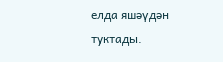елда яшәүдән туктады.